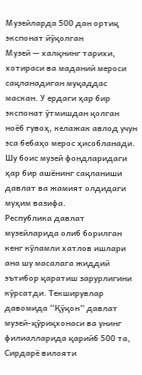Музейларда 500 дан ортиқ экспонат йўқолган
Музей — халқнинг тарихи, хотираси ва маданий мероси сақланадиган муқаддас маскан. У ердаги ҳар бир экспонат ўтмишдан қолган ноёб гувоҳ, келажак авлод учун эса бебаҳо мерос ҳисобланади.
Шу боис музей фондларидаги ҳар бир ашёнинг сақланиши давлат ва жамият олдидаги муҳим вазифа.
Республика давлат музейларида олиб борилган кенг кўламли хатлов ишлари ана шу масалага жиддий эътибор қаратиш зарурлигини кўрсатди. Текширувлар давомида “Қўқон” давлат музей-қўриқхонаси ва унинг филиалларида қарийб 500 та, Сирдарё вилояти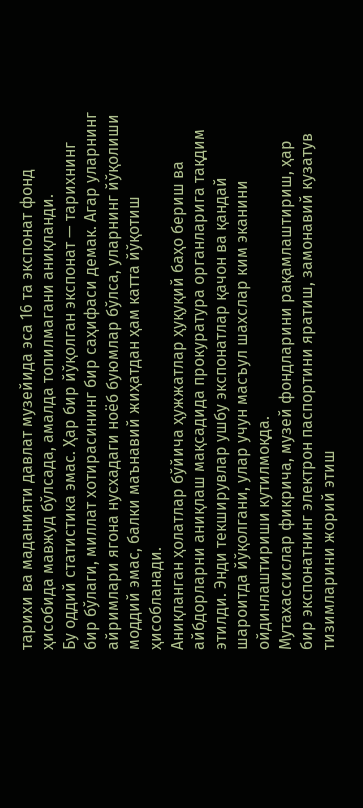тарихи ва маданияти давлат музейида эса 16 та экспонат фонд ҳисобида мавжуд бўлсада, амалда топилмагани аниқланди.
Бу оддий статистика эмас. Ҳар бир йўқолган экспонат — тарихнинг бир бўлаги, миллат хотирасининг бир саҳифаси демак. Агар уларнинг айримлари ягона нусхадаги ноёб буюмлар бўлса, уларнинг йўқолиши моддий эмас, балки маънавий жиҳатдан ҳам катта йўқотиш ҳисобланади.
Аниқланган ҳолатлар бўйича ҳужжатлар ҳуқуқий баҳо бериш ва айбдорларни аниқлаш мақсадида прокуратура органларига тақдим этилди. Энди текширувлар ушбу экспонатлар қачон ва қандай шароитда йўқолгани, улар учун масъул шахслар ким эканини ойдинлаштириши кутилмоқда.
Мутахассислар фикрича, музей фондларини рақамлаштириш, ҳар бир экспонатнинг электрон паспортини яратиш, замонавий кузатув тизимларини жорий этиш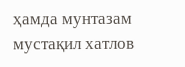ҳамда мунтазам мустақил хатлов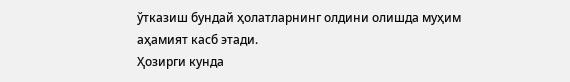ўтказиш бундай ҳолатларнинг олдини олишда муҳим аҳамият касб этади.
Ҳозирги кунда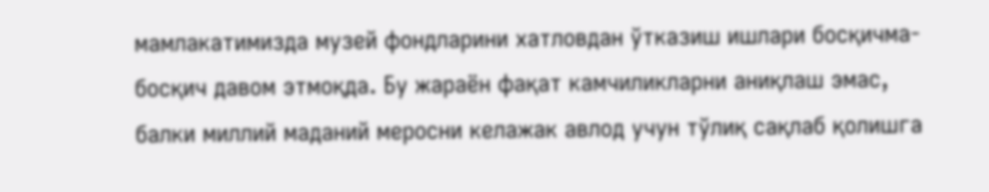мамлакатимизда музей фондларини хатловдан ўтказиш ишлари босқичма-босқич давом этмоқда. Бу жараён фақат камчиликларни аниқлаш эмас, балки миллий маданий меросни келажак авлод учун тўлиқ сақлаб қолишга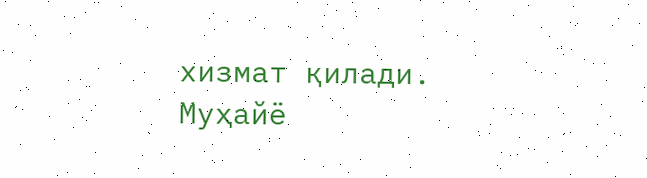хизмат қилади.
Муҳайё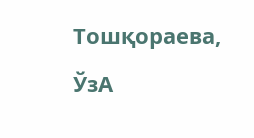Тошқораева,
ЎзА